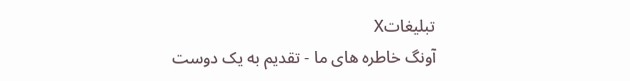تبليغاتX
آونگ خاطره های ما - تقدیم به یک دوست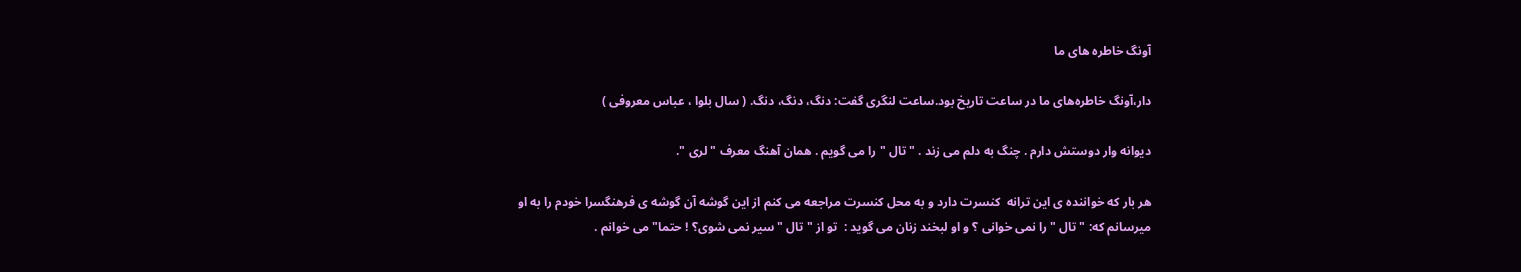آونگ خاطره های ما

دار،آونگ خاطره‌های ما در ساعت تاريخ بود.ساعت لنگری گفت: دنگ، دنگ، دنگ. ( سال بلوا ، عباس معروفی )

دیوانه وار دوستش دارم . چنگ به دلم می زند . "تال "را می گویم . همان آهنگ معرف "لری ".

هر بار که خواننده ی این ترانه  کنسرت دارد و به محل کنسرت مراجعه می کنم از این گوشه آن گوشه ی فرهنگسرا خودم را به او میرسانم که: "تال " را نمی خوانی ؟ و او لبخند زنان می گوید :  تو از " تال " سیر نمی شوی؟ ! حتما" می خوانم .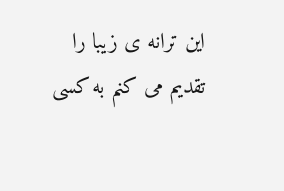این ترانه ی زیبا را تقدیم می کنم به کسی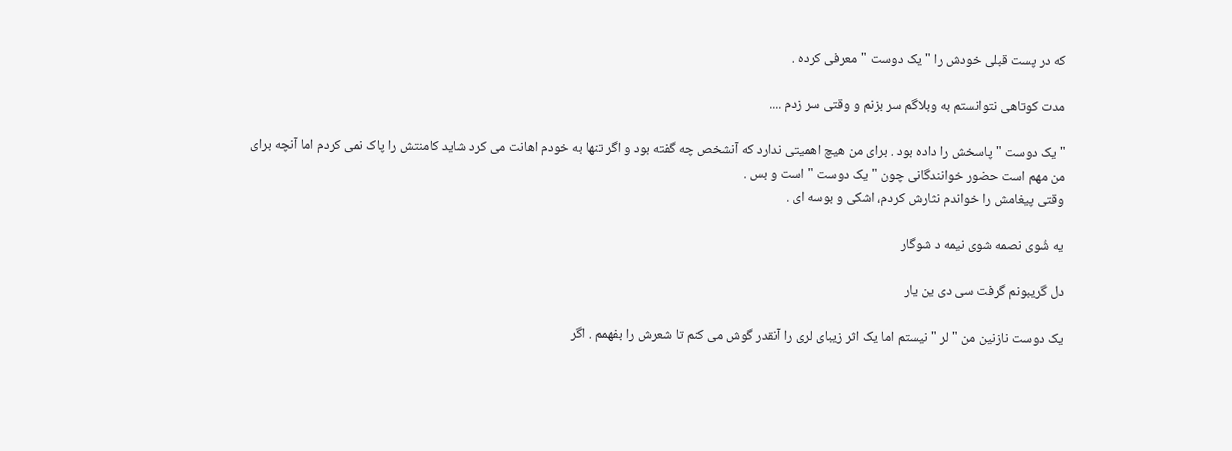که در پست قبلی خودش را " یک دوست "معرفی کرده .

مدت کوتاهی نتوانستم به وبلاگم سر بزنم و وقتی سر زدم ....

"یک دوست " پاسخش را داده بود . برای من هیچ اهمیتی ندارد که آنشخص چه گفته بود و اگر تنها به خودم اهانت می کرد شاید کامنتش را پاک نمی کردم اما آنچه برای من مهم است حضور خوانندگانی چون " یک دوست " است و بس .
وقتی پیغامش را خواندم نثارش کردم، اشکی و بوسه ای .

یه شُوی نصمه شوی نیمه د شوگار

دل گریبونم گرفت سی دی ین یار

یک دوست نازنین من " لر " نیستم اما یک اثر زیبای لری را آنقدر گوش می کنم تا شعرش را بفهمم . اگر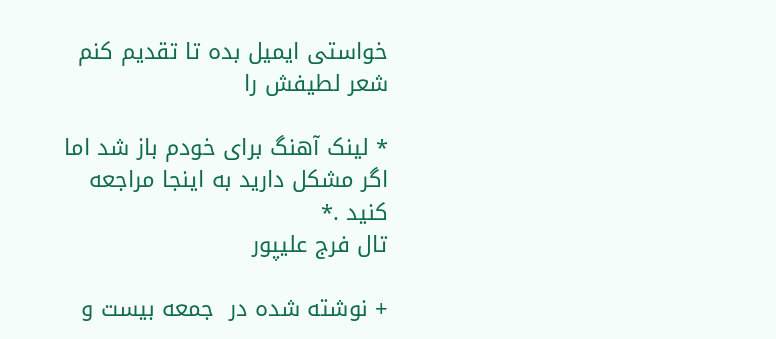خواستی ایمیل بده تا تقدیم کنم شعر لطیفش را

* لینک آهنگ برای خودم باز شد اما اگر مشکل دارید به اینجا مراجعه کنید .*
تال فرج علیپور

+ نوشته شده در  جمعه بیست و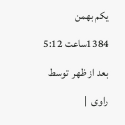یکم بهمن 1384ساعت 5:12 بعد از ظهر  توسط راوی  |